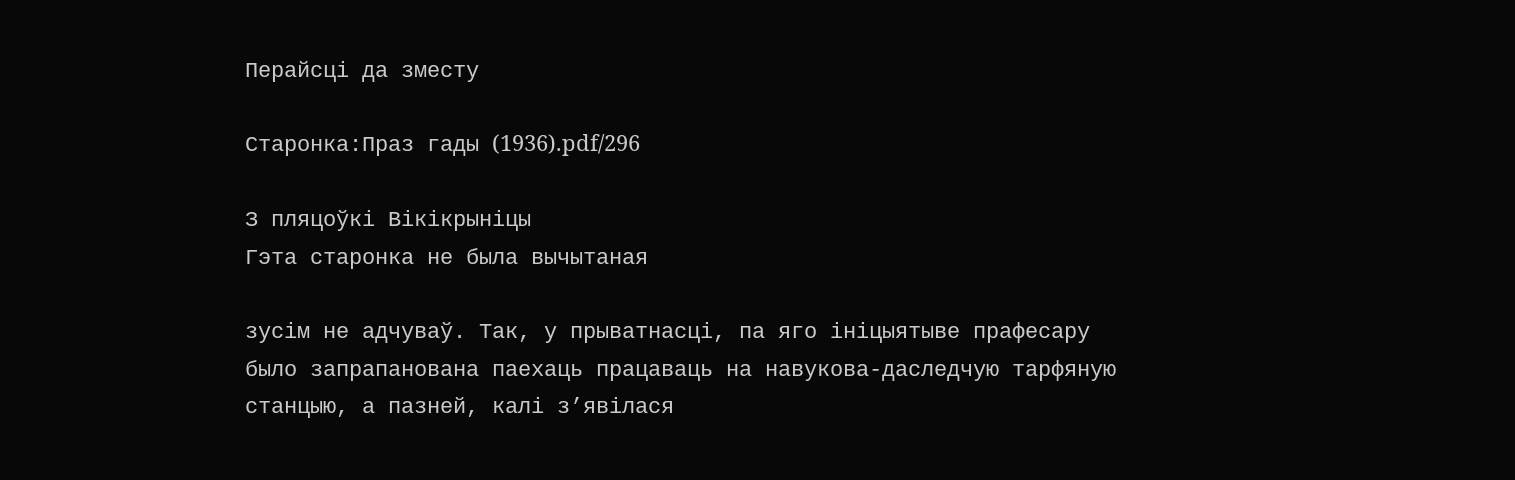Перайсці да зместу

Старонка:Праз гады (1936).pdf/296

З пляцоўкі Вікікрыніцы
Гэта старонка не была вычытаная

зусім не адчуваў. Так, у прыватнасці, па яго ініцыятыве прафесару было запрапанована паехаць працаваць на навукова-даследчую тарфяную станцыю, а пазней, калі з’явілася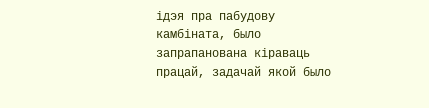ідэя пра пабудову камбіната, было запрапанована кіраваць працай, задачай якой было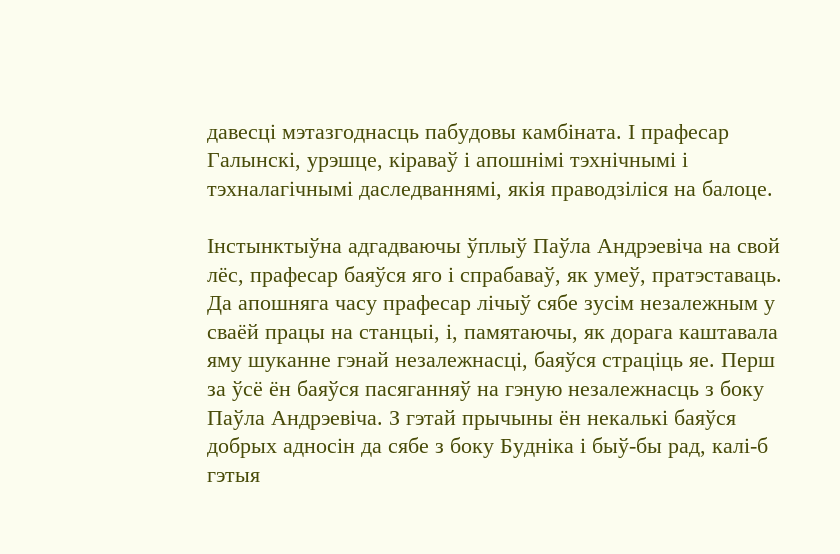давесці мэтазгоднасць пабудовы камбіната. І прафесар Галынскі, урэшце, кіраваў і апошнімі тэхнічнымі і тэхналагічнымі даследваннямі, якія праводзіліся на балоце.

Інстынктыўна адгадваючы ўплыў Паўла Андрэевіча на свой лёс, прафесар баяўся яго і спрабаваў, як умеў, пратэставаць. Да апошняга часу прафесар лічыў сябе зусім незалежным у сваёй працы на станцыі, і, памятаючы, як дорага каштавала яму шуканне гэнай незалежнасці, баяўся страціць яе. Перш за ўсё ён баяўся пасяганняў на гэную незалежнасць з боку Паўла Андрэевіча. З гэтай прычыны ён некалькі баяўся добрых адносін да сябе з боку Будніка і быў-бы рад, калі-б гэтыя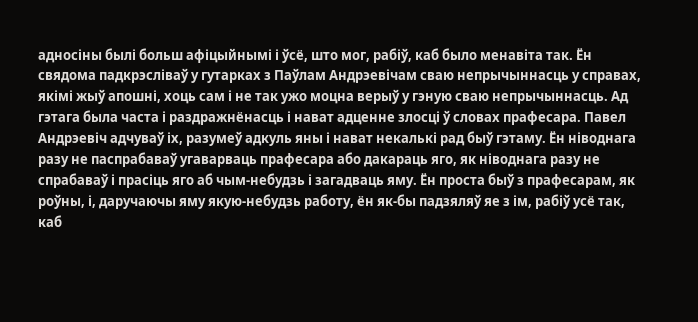адносіны былі больш афіцыйнымі і ўсё, што мог, рабіў, каб было менавіта так. Ён свядома падкрэсліваў у гутарках з Паўлам Андрэевічам сваю непрычыннасць у справах, якімі жыў апошні, хоць сам і не так ужо моцна верыў у гэную сваю непрычыннасць. Ад гэтага была часта і раздражнёнасць і нават адценне злосці ў словах прафесара. Павел Андрэевіч адчуваў іх, разумеў адкуль яны і нават некалькі рад быў гэтаму. Ён ніводнага разу не паспрабаваў угаварваць прафесара або дакараць яго, як ніводнага разу не спрабаваў і прасіць яго аб чым-небудзь і загадваць яму. Ён проста быў з прафесарам, як роўны, і, даручаючы яму якую-небудзь работу, ён як-бы падзяляў яе з ім, рабіў усё так, каб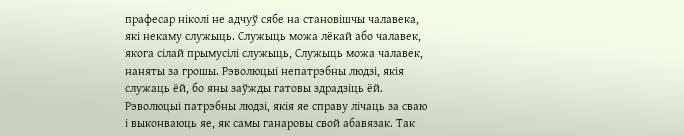прафесар ніколі не адчуў сябе на становішчы чалавека, які некаму служыць. Служыць можа лёкай або чалавек, якога сілай прымусілі служыць, Служыць можа чалавек, наняты за грошы. Рэволюцыі непатрэбны людзі, якія служаць ёй, бо яны заўжды гатовы здрадзіць ёй. Рэволюцыі патрэбны людзі, якія яе справу лічаць за сваю і выконваюць яе, як самы ганаровы свой абавязак. Так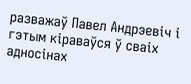разважаў Павел Андрэевіч і гэтым кіраваўся ў сваіх адносінах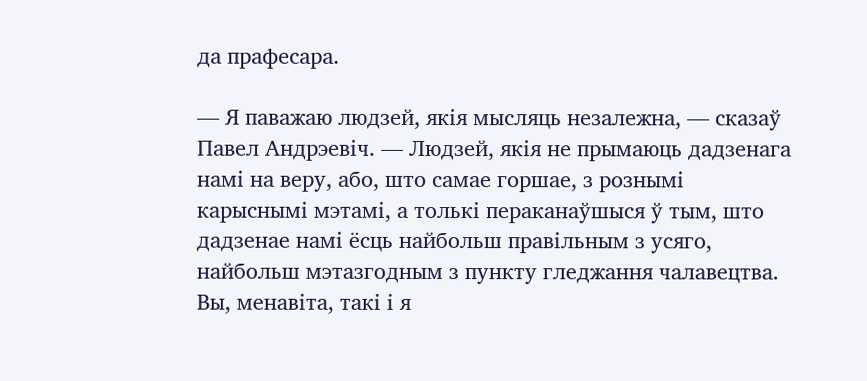да прафесара.

— Я паважаю людзей, якія мысляць незалежна, — сказаў Павел Андрэевіч. — Людзей, якія не прымаюць дадзенага намі на веру, або, што самае горшае, з рознымі карыснымі мэтамі, а толькі пераканаўшыся ў тым, што дадзенае намі ёсць найбольш правільным з усяго, найбольш мэтазгодным з пункту гледжання чалавецтва. Вы, менавіта, такі і я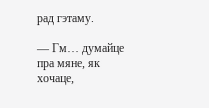рад гэтаму.

— Гм… думайце пра мяне, як хочаце,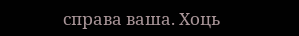справа ваша. Хоць